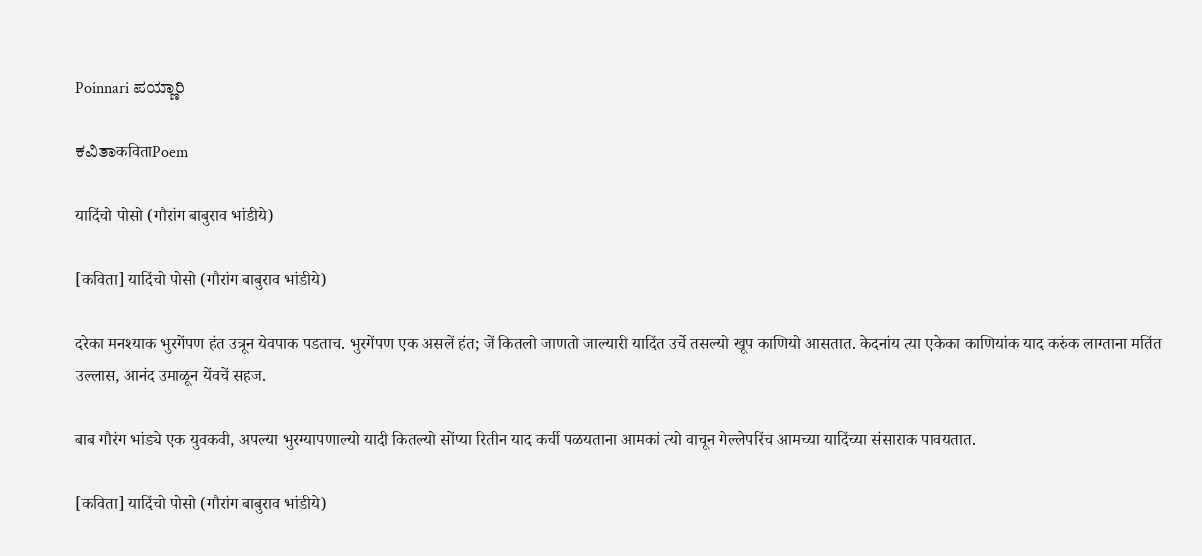Poinnari ಪಯ್ಣಾರಿ

ಕವಿತಾकविताPoem

यादिंचो पोसो (गौरांग बाबुराव भांडीये)

[कविता] यादिंचो पोसो (गौरांग बाबुराव भांडीये)

दरेका मनश्याक भुरगेंपण हंत उत्रून येवपाक पडताच. भुरगेंपण एक असलें हंत; जें कितलो जाणतो जाल्यारी यादिंत उर्चे तसल्यो खूप काणियो आसतात. केदनांय त्या एकेका काणियांक याद करुंक लाग्ताना मतिंत उल्लास, आनंद उमाळून येंवचें सहज.

बाब गौरंग भांड्ये एक युवकवी, अपल्या भुरग्यापणाल्यो यादी कितल्यो सोंप्या रितीन याद कर्ची पळयताना आमकां त्यो वाचून गेल्लेपरिंच आमच्या यादिंच्या संसाराक पावयतात.

[कविता] यादिंचो पोसो (गौरांग बाबुराव भांडीये)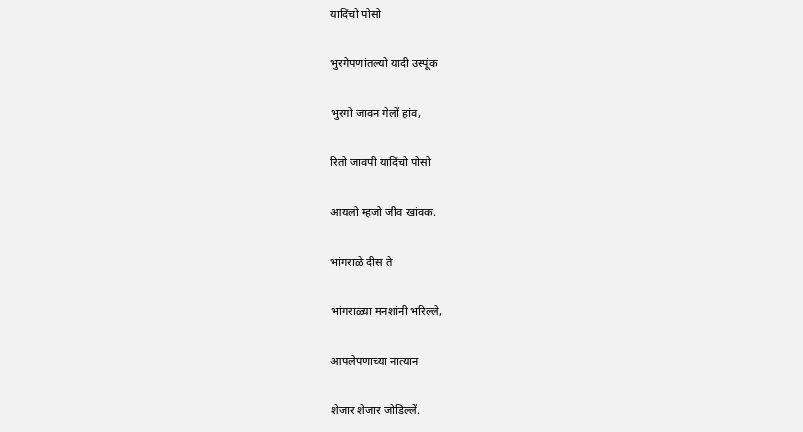यादिंचो पोसो

भुरगेपणांतल्यो यादी उस्पूंक

भुरगो जावन गेलों हांव,

रितो जावपी यादिंचो पोसो

आयलो म्हजो जीव खांवक.

भांगराळे दीस ते

भांगराळ्या मनशांनी भरिल्ले,

आपलेपणाच्या नात्यान

शेजार शेजार जोडिल्लें.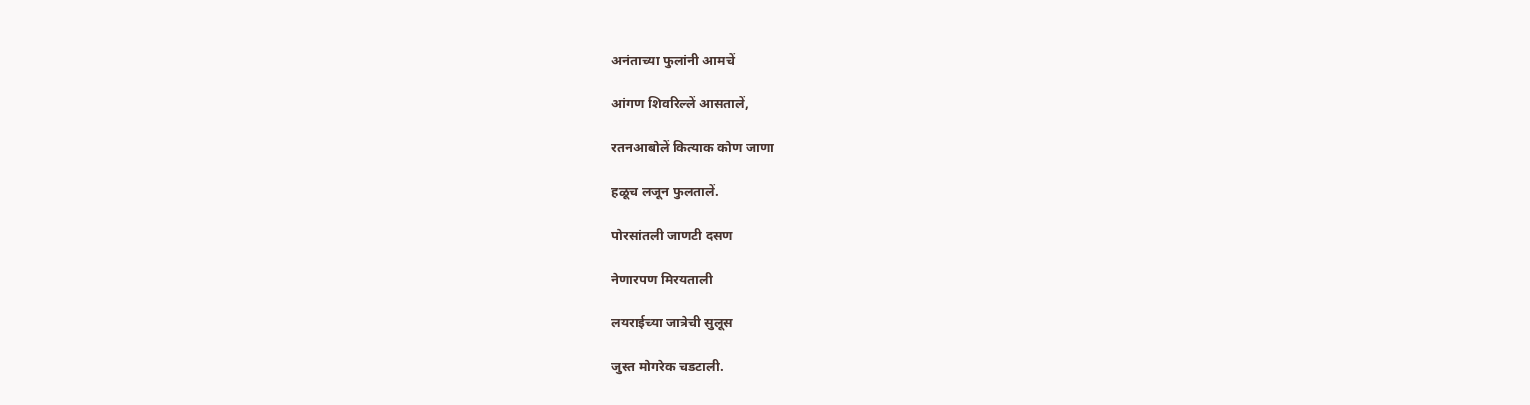अनंताच्या फुलांनी आमचें

आंगण शिवरिल्लें आसतालें,

रतनआबोलें कित्याक कोण जाणा

हळूच लजून फुलतालें.

पोरसांतली जाणटी दसण

नेणारपण मिरयताली

लयराईच्या जात्रेची सुलूस

जुस्त मोगरेक चडटाली.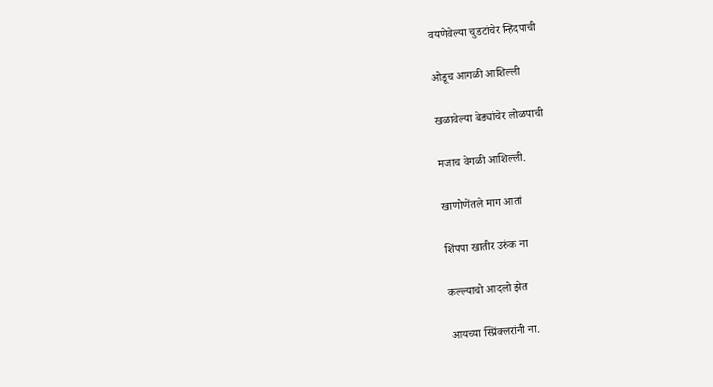वयणेवेल्या चुडटांचेर न्हिदपाची

ओडूच आगळी आशिल्ली

खळावेल्या बेड्यांचेर लोळपाची

मजाच वेगळी आशिल्ली.

खाणोणेंतले माग आतां

शिंपपा खातीर उरुंक ना

कल्ल्याचो आदलो झेत

आयच्या स्प्रिंक्लरांनी ना.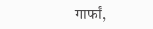गार्फां,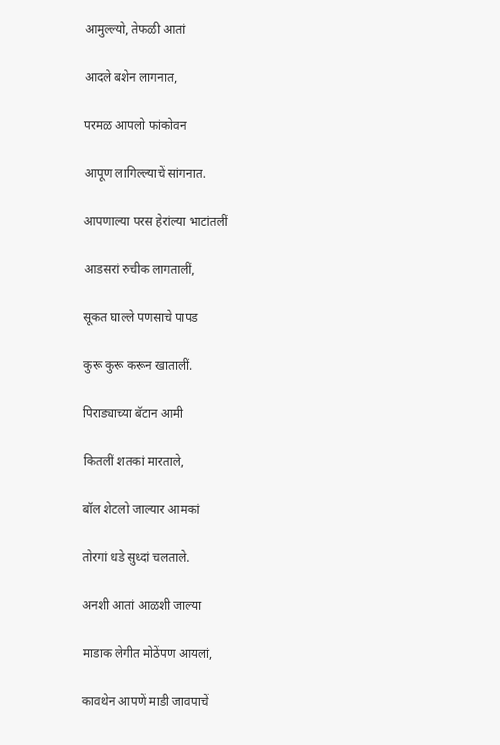आमुल्ल्यो, तेफळी आतां

आदले बशेन लागनात,

परमळ आपलो फांकोवन

आपूण लागिल्ल्याचें सांगनात.

आपणाल्या परस हेरांल्या भाटांतलीं

आडसरां रुचीक लागतालीं,

सूकत घाल्ले पणसाचे पापड

कुरू कुरू करून खातालीं.

पिराड्याच्या बॅटान आमी

कितलीं शतकां मारताले,

बॉल शेटलो जाल्यार आमकां

तोरगां धडे सुध्दां चलताले.

अनशी आतां आळशी जाल्या

माडाक लेगीत मोठेंपण आयलां,

कावथेन आपणें माडी जावपाचें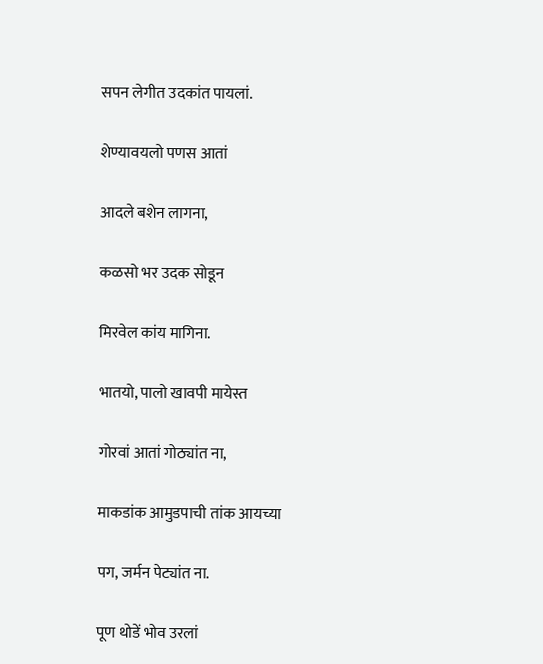सपन लेगीत उदकांत पायलां.

शेण्यावयलो पणस आतां

आदले बशेन लागना,

कळसो भर उदक सोडून

मिरवेल कांय मागिना.

भातयो, पालो खावपी मायेस्त

गोरवां आतां गोठ्यांत ना,

माकडांक आमुडपाची तांक आयच्या

पग, जर्मन पेट्यांत ना.

पूण थोडें भोव उरलां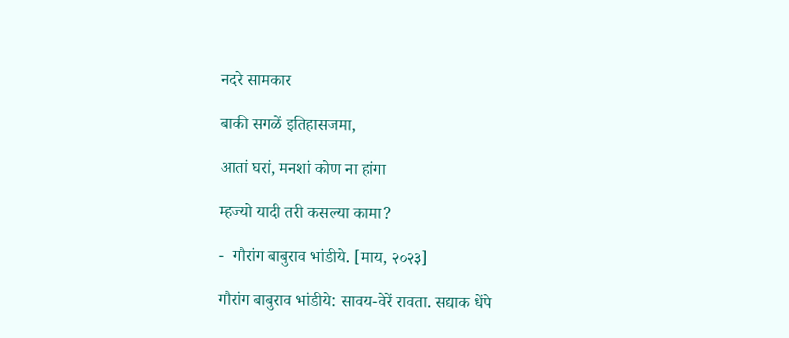नदरे सामकार

बाकी सगळें इतिहासजमा,

आतां घरां, मनशां कोण ना हांगा

म्हज्यो यादी तरी कसल्या कामा?

-  गौरांग बाबुराव भांडीये. [माय, २०२३]

गौरांग बाबुराव भांडीये: सावय-वेरें रावता. सद्याक धेंपे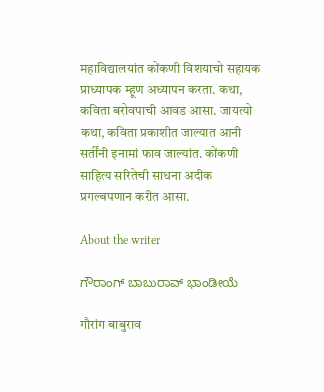महाविद्यालयांत कोंकणी विशयाचो सहायक प्राध्यापक म्हूण अध्यापन करता. कथा, कविता बरोवपाची आवड आसा. जायत्यो कथा, कविता प्रकाशीत जाल्यात आनी सर्तींनी इनामां फाव जाल्यांत. कोंकणी साहित्य सरितेची साधना अदीक प्रगल्बपणान करीत आसा.

About the writer

ಗೌರಾಂಗ್ ಬಾಬುರಾವ್ ಭಾಂಡೀಯೆ

गौरांग बाबुराव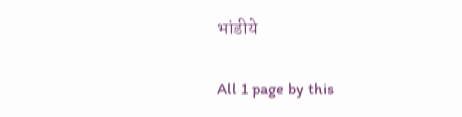भांडीये

All 1 page by this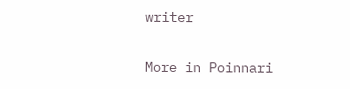writer

More in Poinnari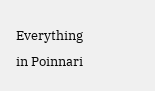Everything in Poinnari